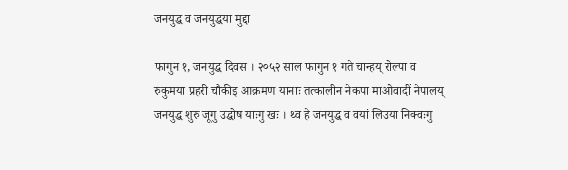जनयुद्ध व जनयुद्धया मुद्दा

फागुन १, जनयुद्ध दिवस । २०५२ साल फागुन १ गते चान्हय् रोल्पा व रुकुमया प्रहरी चौकीइ आक्रमण यानाः तत्कालीन नेकपा माओवादीं नेपालय् जनयुद्ध शुरु जूगु उद्घोष याःगु खः । थ्व हे जनयुद्ध व वयां लिउया निक्वःगु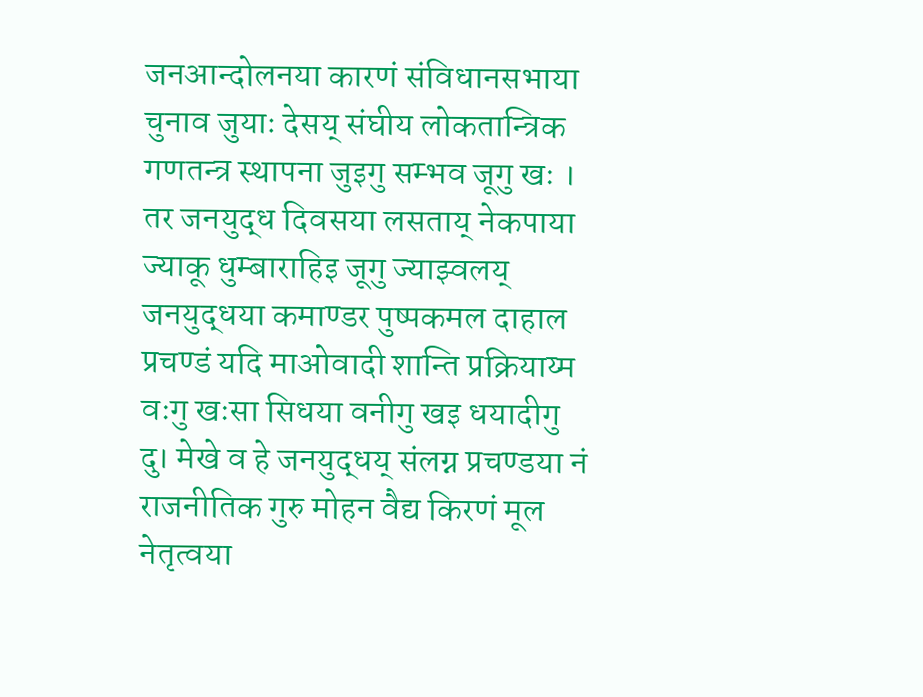जनआन्दोलनया कारणं संविधानसभाया चुनाव जुयाः देसय् संघीय लोकतान्त्रिक गणतन्त्र स्थापना जुइगु सम्भव जूगु खः । तर जनयुद्ध दिवसया लसताय् नेकपाया ज्याकू धुम्बाराहिइ जूगु ज्याझ्वलय् जनयुद्धया कमाण्डर पुष्पकमल दाहाल प्रचण्डं यदि माओवादी शान्ति प्रक्रियाय्म वःगु खःसा सिधया वनीगु खइ धयादीगु दु। मेखे व हे जनयुद्धय् संलग्न प्रचण्डया नं राजनीतिक गुरु मोहन वैद्य किरणं मूल नेतृत्वया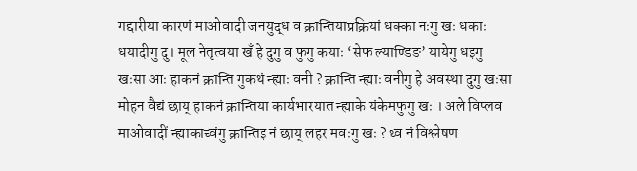गद्दारीया कारणं माओवादी जनयुद्ध व क्रान्तियाप्रक्रियां धक्का नःगु खः धकाः धयादीगु दु। मूल नेतृत्वया खँ हे दुगु व फुगु कयाः ‘सेफ ल्याण्डिङ’ यायेगु धइगु खःसा आः हाकनं क्रान्ति गुकथं न्ह्याः वनी ? क्रान्ति न्ह्याः वनीगु हे अवस्था दुगु खःसा मोहन वैद्यं छाय् हाकनं क्रान्तिया कार्यभारयात न्ह्याके यंकेमफुगु खः । अले विप्लव माओवादीं न्ह्याकाच्वंगु क्रान्तिइ नं छाय् लहर मवःगु खः ? थ्व नं विश्लेषण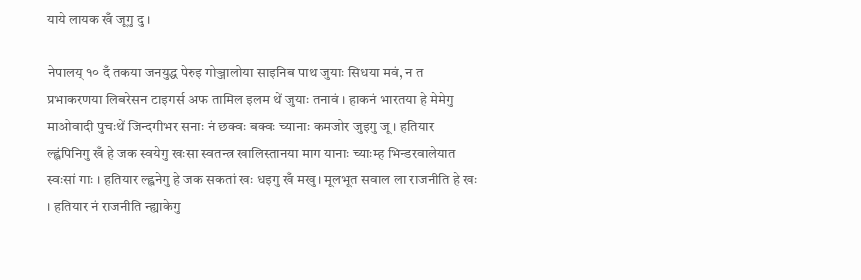याये लायक खँ जूगु दु ।

नेपालय् १० दँ तकया जनयुद्ध पेरुइ गोञ्जालोया साइनिब पाथ जुयाः सिधया मवं, न त प्रभाकरणया लिबरेसन टाइगर्स अफ तामिल इलम थें जुयाः तनावं । हाकनं भारतया हे मेमेगु माओवादी पुचःथें जिन्दगीभर सनाः नं छक्वः बक्वः च्यानाः कमजोर जुइगु जू । हतियार ल्ह्वंपिनिगु खँ हे जक स्वयेगु खःसा स्वतन्त्र खालिस्तानया माग यानाः च्याःम्ह भिन्डरवालेयात स्वःसां गाः । हतियार ल्ह्वनेगु हे जक सकतां खः धइगु खँ मखु। मूलभूत सवाल ला राजनीति हे खः । हतियार नं राजनीति न्ह्याकेगु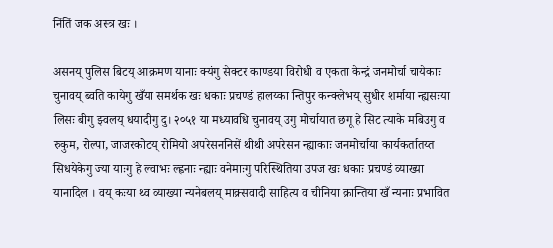निंतिं जक अस्त्र खः ।

असनय् पुलिस बिटय् आक्रमण यानाः क्यंगु सेक्टर काण्डया विरोधी व एकता केन्द्रं जनमोर्चा चायेकाः चुनावय् ब्वति कायेगु खँया समर्थक खः धकाः प्रचण्डं हालय्का न्तिपुर कन्क्लेभय् सुधीर शर्माया न्ह्यसःया लिसः बीगु झ्वलय् धयादीगु दु। २०५१ या मध्यावधि चुनावय् उगु मोर्चायात छगू हे सिट त्याके मबिउगु व रुकुम, रोल्पा, जाजरकोटय् रोमियो अपरेसननिसें थीथी अपरेसन न्ह्याकाः जनमोर्चाया कार्यकर्तातय्त सिधयेकेगु ज्या याःगु हे ल्वाभः ल्ह्वनाः न्ह्याः वनेमाःगु परिस्थितिया उपज खः धकाः प्रचण्डं व्याख्या यानादिल । वय् कःया थ्व व्याख्या न्यनेबलय् माक्र्सवादी साहित्य व चीनिया क्रान्तिया खँ न्यनाः प्रभावित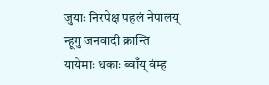जुयाः निरपेक्ष पहलं नेपालय् न्हूगु जनवादी क्रान्ति यायेमाः धकाः ब्वाँय् वंम्ह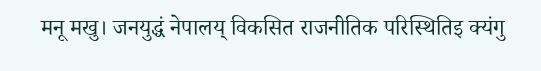मनू मखु। जनयुद्धं नेपालय् विकसित राजनीतिक परिस्थितिइ क्यंगु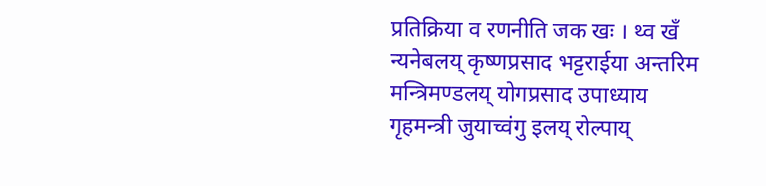प्रतिक्रिया व रणनीति जक खः । थ्व खँ न्यनेबलय् कृष्णप्रसाद भट्टराईया अन्तरिम मन्त्रिमण्डलय् योगप्रसाद उपाध्याय गृहमन्त्री जुयाच्वंगु इलय् रोल्पाय्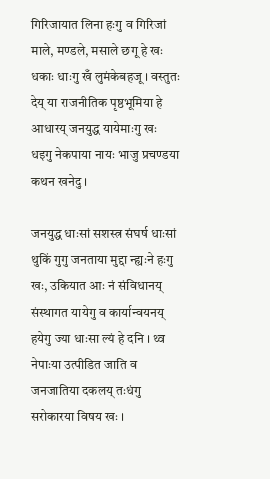गिरिजायात लिना हःगु व गिरिजां माले, मण्डले, मसाले छगू हे खः धकाः धाःगु खँ लुमंकेबहजू । वस्तुतः देय् या राजनीतिक पृष्ठभूमिया हे आधारय् जनयुद्ध यायेमाःगु खः धइगु नेकपाया नायः भाजु प्रचण्डया कथन खनेदु ।

जनयुद्ध धाःसां सशस्त्र संघर्ष धाःसां थुकिं गुगु जनताया मुद्दा न्ह्यःने हःगु खः, उकियात आः नं संविधानय् संस्थागत यायेगु व कार्यान्वयनय् हयेगु ज्या धाःसा ल्यं हे दनि । थ्व नेपाःया उत्पीडित जाति व जनजातिया दकलय् तःधंगु सरोकारया विषय खः ।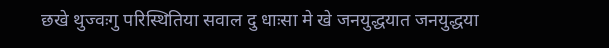छखे थुज्वःगु परिस्थितिया सवाल दु धाःसा मे खे जनयुद्धयात जनयुद्धया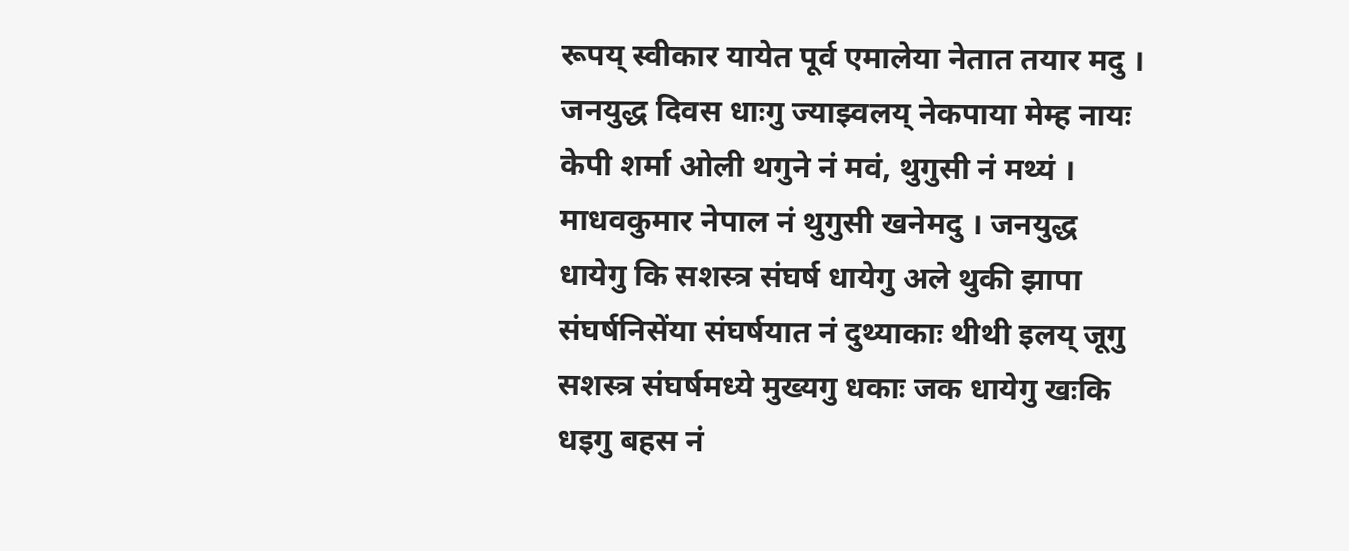रूपय् स्वीकार यायेत पूर्व एमालेया नेतात तयार मदु । जनयुद्ध दिवस धाःगु ज्याझ्वलय् नेकपाया मेम्ह नायः केपी शर्मा ओली थगुने नं मवं, थुगुसी नं मथ्यं । माधवकुमार नेपाल नं थुगुसी खनेमदु । जनयुद्ध धायेगु कि सशस्त्र संघर्ष धायेगु अले थुकी झापा संघर्षनिसेंया संघर्षयात नं दुथ्याकाः थीथी इलय् जूगु सशस्त्र संघर्षमध्ये मुख्यगु धकाः जक धायेगु खःकि धइगु बहस नं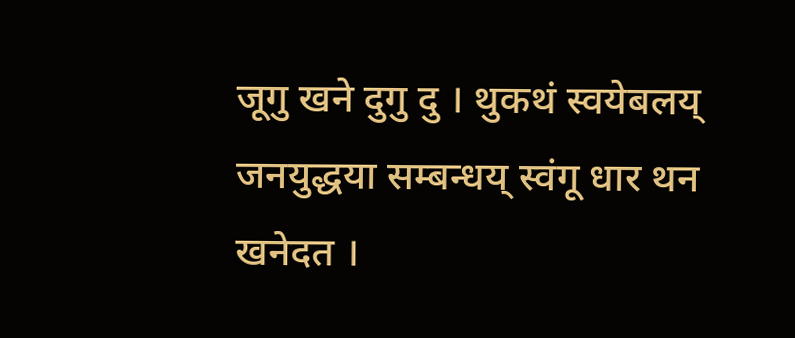जूगु खने दुगु दु । थुकथं स्वयेबलय् जनयुद्धया सम्बन्धय् स्वंगू धार थन खनेदत ।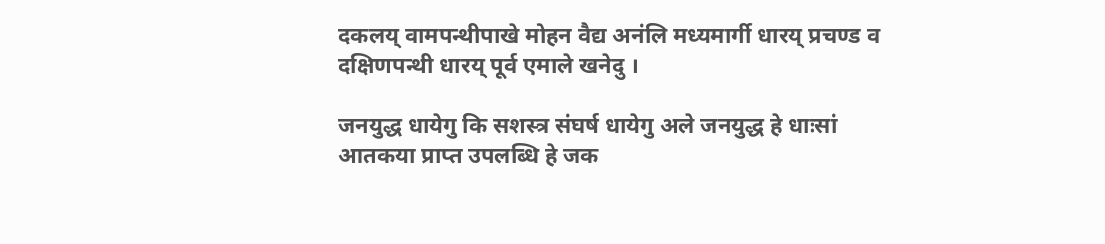दकलय् वामपन्थीपाखे मोहन वैद्य अनंलि मध्यमार्गी धारय् प्रचण्ड व दक्षिणपन्थी धारय् पूर्व एमाले खनेदु ।

जनयुद्ध धायेगु कि सशस्त्र संघर्ष धायेगु अले जनयुद्ध हे धाःसां आतकया प्राप्त उपलब्धि हे जक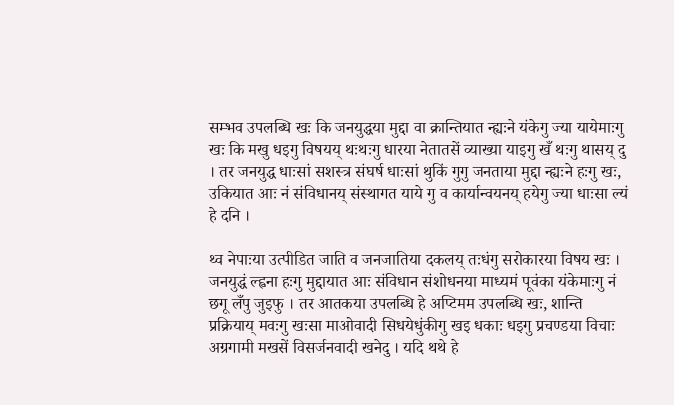सम्भव उपलब्धि खः कि जनयुद्धया मुद्दा वा क्रान्तियात न्ह्यःने यंकेगु ज्या यायेमाःगु खः कि मखु धइगु विषयय् थःथःगु धारया नेतातसें व्याख्या याइगु खँ थःगु थासय् दु । तर जनयुद्ध धाःसां सशस्त्र संघर्ष धाःसां थुकिं गुगु जनताया मुद्दा न्ह्यःने हःगु खः, उकियात आः नं संविधानय् संस्थागत याये गु व कार्यान्वयनय् हयेगु ज्या धाःसा ल्यं हे दनि ।

थ्व नेपाःया उत्पीडित जाति व जनजातिया दकलय् तःधंगु सरोकारया विषय खः । जनयुद्धं ल्ह्वना हःगु मुद्दायात आः संविधान संशोधनया माध्यमं पूवंका यंकेमाःगु नं छगू लँपु जुइफु । तर आतकया उपलब्धि हे अप्टिमम उपलब्धि खः, शान्ति प्रक्रियाय् मवःगु खःसा माओवादी सिधयेधुंकीगु खइ धकाः धइगु प्रचण्डया विचाः अग्रगामी मखसें विसर्जनवादी खनेदु । यदि थथे हे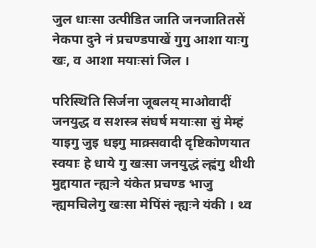जुल धाःसा उत्पीडित जाति जनजातितसें नेकपा दुने नं प्रचण्डपाखें गुगु आशा याःगु खः, व आशा मयाःसां जिल ।

परिस्थिति सिर्जना जूबलय् माओवादीं जनयुद्ध व सशस्त्र संघर्ष मयाःसा सुं मेम्हं याइगु जुइ धइगु माक्र्सवादी दृष्टिकोणयात स्वयाः हे धाये गु खःसा जनयुद्धं ल्ह्वंगु थीथी मुद्दायात न्ह्यःने यंकेत प्रचण्ड भाजु न्ह्यमचिलेगु खःसा मेपिंसं न्ह्यःने यंकी । थ्व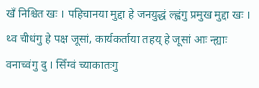खँ निश्चित खः । पहिचानया मुद्दा हे जनयुद्धं ल्ह्वंगु प्रमुख मुद्दा खः । थ्व चीधंगु हे पक्ष जूसां, कार्यकर्ताया तहय् हे जूसां आः न्ह्याः वनाच्वंगु दु । सिँग्वं च्याकातःगु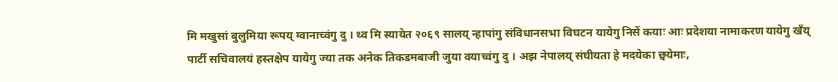मि मखुसां बुलुमिया रूपय् ग्वानाच्वंगु दु । थ्व मि स्यायेत २०६९ सालय् न्हापांगु संविधानसभा विघटन यायेगु निसें कयाः आः प्रदेशया नामाकरण यायेगु खँय् पार्टी सचिवालयं हस्तक्षेप यायेगु ज्या तक अनेक तिकडमबाजी जुया वयाच्वंगु दु । अझ नेपालय् संघीयता हे मदयेका छ्वयेमाः,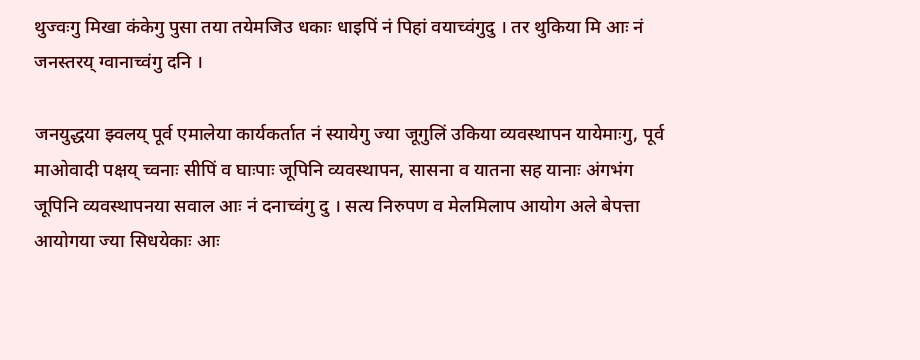थुज्वःगु मिखा कंकेगु पुसा तया तयेमजिउ धकाः धाइपिं नं पिहां वयाच्वंगुदु । तर थुकिया मि आः नं जनस्तरय् ग्वानाच्वंगु दनि ।

जनयुद्धया झ्वलय् पूर्व एमालेया कार्यकर्तात नं स्यायेगु ज्या जूगुलिं उकिया व्यवस्थापन यायेमाःगु, पूर्व माओवादी पक्षय् च्वनाः सीपिं व घाःपाः जूपिनि व्यवस्थापन, सासना व यातना सह यानाः अंगभंग जूपिनि व्यवस्थापनया सवाल आः नं दनाच्वंगु दु । सत्य निरुपण व मेलमिलाप आयोग अले बेपत्ता आयोगया ज्या सिधयेकाः आः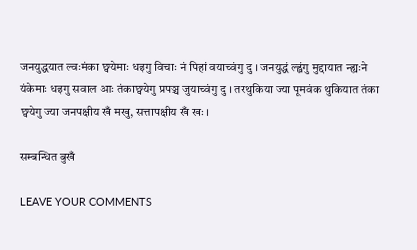जनयुद्धयात ल्वःमंका छ्वयेमाः धइगु विचाः नं पिहां वयाच्वंगु दु । जनयुद्धं ल्ह्वंगु मुद्दायात न्ह्यःने यंकेमाः धइगु सवाल आः तंकाछ्वयेगु प्रपञ्च जुयाच्वंगु दु । तरथुकिया ज्या पूमवंक थुकियात तंका छ्वयेगु ज्या जनपक्षीय खँ मखु, सत्तापक्षीय खँ खः ।

सम्बन्धित बुखँ

LEAVE YOUR COMMENTS